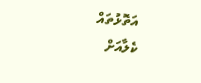އަތޮޅުތައް
ކެލާއަށް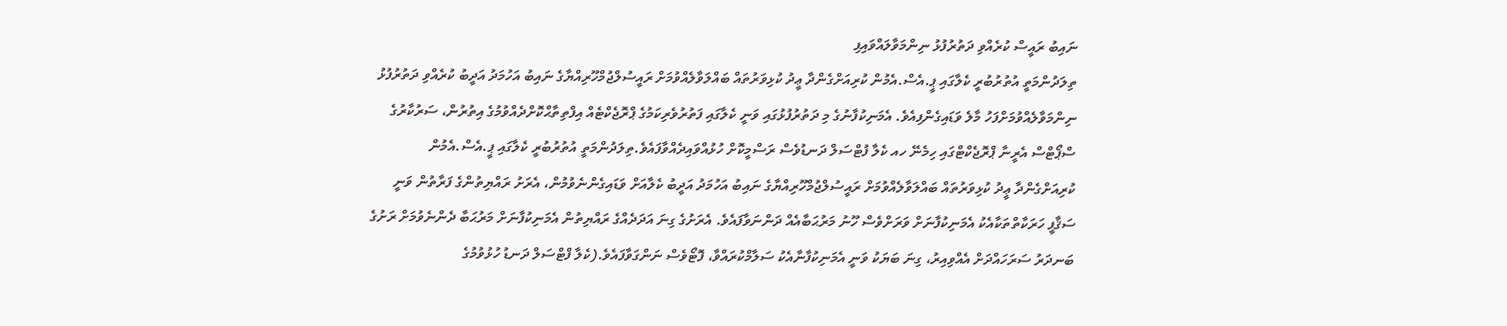ނައިބު ރައީސް ކުރެއްވި ދަތުރުފުޅު ނިންމަވާލައްވައިފި
ތިލަދުންމަތީ އުތުރުބުރީ ކެލާގައި ޕީ.އެސް.އެމުން ކުރިއަށްގެންދާ ޢީދު ކުޅިވަރުތައް ބައްލަވާލެއްވުމަށް ރައީސުލްޖުމްހޫރިއްޔާގެ ނައިބު އަހުމަދު އަދީބު ކުރެއްވި ދަތުރުފުޅު ނިންމަވާލެއްވުމަށްފަހު މާލެ ވަޑައިގެންފިއެވެ. އެމަނިކުފާނުގެ މި ދަތުރުފުޅުގައި ވަނީ ކެލާގައި ފަތުރުވެރިކަމުގެ ޕްރޮޖެކްޓެއް އިފްތިތާޙްކޮށްދެއްވުމުގެ އިތުރުން، ސަރުކާރުގެ ސްޕޯޓްސް އެރީނާ ޕްރޮޖެކްޓްގައި ހިމެނޭ ހއ ކެލާ ފުޓްސަލް ދަނޑުވެސް ރަސްމީކޮށް ހުޅުއްވައިދެއްވާފައެވެ.ތިލަދުންމަތީ އުތުރުބުރީ ކެލާގައި ޕީ.އެސް.އެމުން ކުރިއަށްގެންދާ ޢީދު ކުޅިވަރުތައް ބައްލަވާލެއްވުމަށް ރައީސުލްޖުމްހޫރިއްޔާގެ ނައިބު އަހުމަދު އަދީބު ކެލާއަށް ވަޑައިގެންނެވުމުން، އެރަށު ރައްޔިތުންގެ ފަރާތުން ވަނީ ސަޤާފީ ހަރަކާތްތަކާއެކު އެމަނިކުފާނަށް ވަރަށްވެސް ހޫނު މަރުޙަބާއެއް ދަންނަވާފައެވެ. އެރަށުގެ ގިނަ އަދަދެއްގެ ރައްޔިތުން އެމަނިކުފާނަށް މަރުޙަބާ ދެންނެވުމަށް ރަށުގެ ބަނދަރު ސަރަހައްދަށް އެއްވިއިރު، ގިނަ ބަޔަކު ވަނީ އެމަނިކުފާނާއެކު ސަލާމްކުރައްވާ، ފޮޓޯވެސް ނަންގަވާފައެވެ.(ކެލާ ފްޓްސަލް ދަނޑު ހުޅުވުމުގެ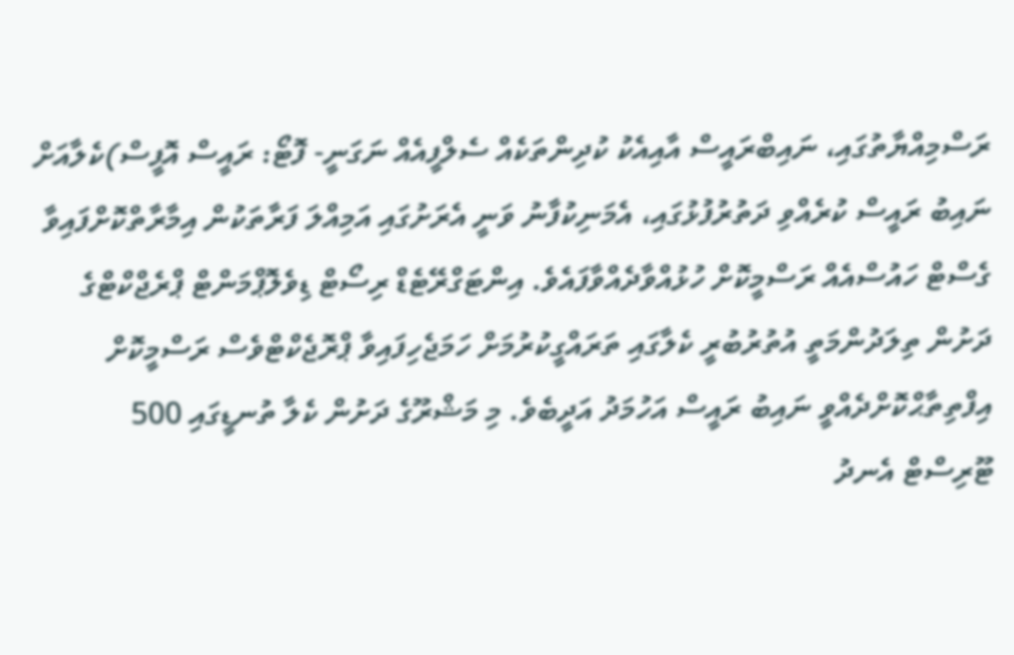ރަސްމިއްޔާތުގައި، ނައިބްރައީސް އާއިއެކު ކުދިންތަކެއް ސެލްފީއެއް ނަގަނީ- ފޮޓޯ: ރައީސް އޮފީސް)ކެލާއަށް ނައިބު ރައީސް ކުރެއްވި ދަތުރުފުޅުގައި، އެމަނިކުފާނު ވަނީ އެރަށުގައި އަމިއްލަ ފަރާތަކުން އިމާރާތްކޮށްފައިވާ ގެސްޓް ހައުސްއެއް ރަސްމީކޮށް ހުޅުއްވާދެއްވާފައެވެ. އިންޓަގްރޭޓެޑް ރިސޯޓް ޑިވެލޮޕްމަންޓް ޕްރެޖްކްޓްގެ ދަށުން ތިލަދުންމަތީ އުތުރުބުރީ ކެލާގައި ތަރައްގީކުރުމަށް ހަމަޖެހިފައިވާ ޕްރޮޖެކްޓްވެސް ރަސްމީކޮށް އިފްތިތާޙްކޮށްދެއްވީ ނައިބު ރައީސް އަހުމަދު އަދީބެވެ. މި މަޝްރޫގެ ދަށުން ކެލާ ތުނޑީގައި 500 ޓޫރިސްޓް އެނދު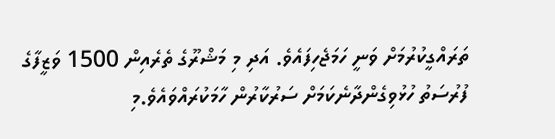ތަރައްގީކުރުމަށް ވަނީ ހަމަޖެހިފައެވެ. އަދި މި މަޝްރޫގެ ތެރެއިން 1500 ވަޒީފާގެ ފުރުސަތު ހުޅުވިގެންދާނެކަމަށް ސަރުކާރުން ހާމަކުރައްވައެވެ.މި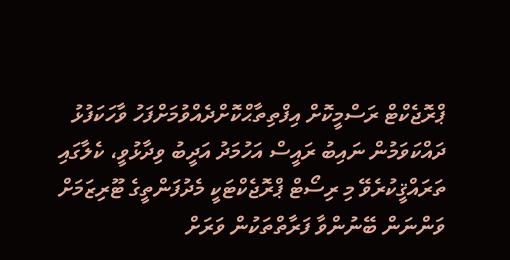ޕްރޮޖެކްޓް ރަސްމީކޮށް އިފްތިތާޙްކޮށްދެއްވުމަށްފަހު ވާހަކަފުޅު ދައްކަވަމުން ނައިބު ރައީސް އަހުމަދު އަދީބު ވިދާޅުވީ، ކެލާގައި ތަރައްޤީކުރެވޭ މި ރިސޯޓް ޕްރޮޖެކްޓަކީ މެދުފަންތީގެ ޓޫރިޒަމަށް ވަންނަން ބޭނުންވާ ފަރާތްތަކުން ވަރަށް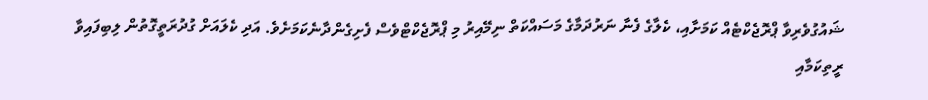ޝައުގުވެރިވާ ޕްރޮޖެކްޓެއް ކަމަށާއި، ކެލާގެ ފެނާ ނަރުދަމާގެ މަސައްކަތް ނިމޭއިރު މި ޕްރޮޖެކްޓްވެސް ފެށިގެންދާނެކަމަށެވެ. އަދި ކެލައަށް ގުދުރަތީގޮތުން ލިބިފައިވާ ރީތިކަމާއި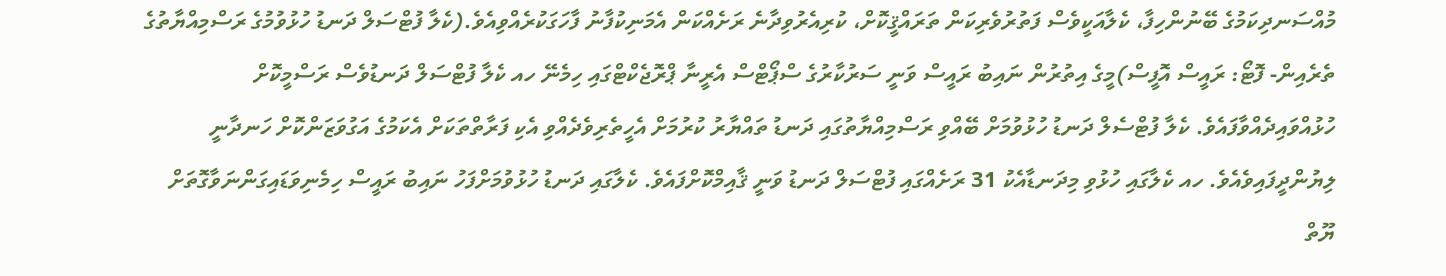މުއްސަނދިކަމުގެ ބޭނުންހިފާ، ކެލާއަކީވެސް ފަތުރުވެރިކަން ތަރައްޤީކޮށް، ކުރިއެރުވިދާނެ ރަށެއްކަން އެމަނިކުފާނު ފާހަގަކުރެއްވިއެވެ.(ކެލާ ފުޓްސަލް ދަނޑު ހުޅުވުމުގެ ރަސްމިއްޔާތުގެ ތެރެއިން- ފޮޓޯ: ރައީސް އޮފީސް)މީގެ އިތުރުން ނައިބު ރައީސް ވަނީ ސަރުކާރުގެ ސްޕޯޓްސް އެރީނާ ޕްރޮޖެކްޓްގައި ހިމެނޭ ހއ ކެލާ ފުޓްސަލް ދަނޑުވެސް ރަސްމީކޮށް ހުޅުއްވައިދެއްވާފައެވެ. ކެލާ ފުޓްސެލް ދަނޑު ހުޅުވުމަށް ބޭއްވި ރަސްމިއްޔާތުގައި ދަނޑު ތައްޔާރު ކުރުމަށް އެހީތެރިވެދެއްވި އެކި ފަރާތްތަކަށް އެކަމުގެ އަގުވަޒަންކޮށް ހަނދާނީ ލިޔުންދީފައިވެއެވެ. ހއ ކެލާގައި ހުޅުވި މިދަނޑާއެކު 31 ރަށެއްގައި ފުޓްސަލް ދަނޑު ވަނީ ޤާއިމްކޮށްފައެވެ. ކެލާގައި ދަނޑު ހުޅުވުމަށްފަހު ނައިބު ރައީސް ހިމެނިވަޑައިގަންނަވާގޮތަށް ޔޫތް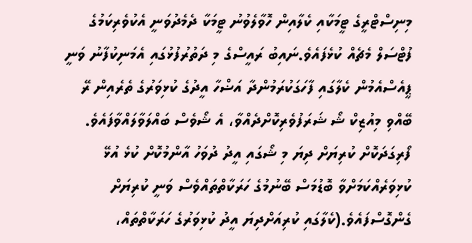މިނިސްޓްރީގެ ޓީމަކާއި ކެލާއިން ހޮވާލެވުނު ޓީމަކާ ދެމެދުވަނީ އެކުވެރިކަމުގެ ފުޓްސަލް މެޗެއް ކުޅެފައެވެ.ނައިބު ރައީސްގެ މި ދަތުރުފުޅުގައި އެމަނިކުފާނު ވަނީ ޕީއެސްއެމުން ކެލާގައި ފާހަގަކުރަމުންދާ އަޟްހާ އީދުގެ ކުޅިވަރުގެ ތެރެއިން ރޭ ބޭއްވި މިއުޒިކް ޝޯ ޝަރަފުވެރިކޮށްދެއްވާ، އެ ޝޯވެސް ބައްލަވާލައްވާފައެވެ. ފޯރިގަދަކޮށް ކުރިޔަށް ދިޔަ މި ޝޯގައި އީދު ދުވަހު އާންމުކޮށް ކުޅެ އުޅޭ ކުޅިވަރެއްކަމަށްވާ ބޮޑުމަސް ބޭނުމުގެ ހަރަކާތްތައްވެސް ވަނީ ކުރިޔަށް ގެންގޮސްފައެވެ.(ކެލާގައި ކުރިއަށްދިޔަ އީދު ކުޅިވަރުގެ ހަރަކާތްތައް،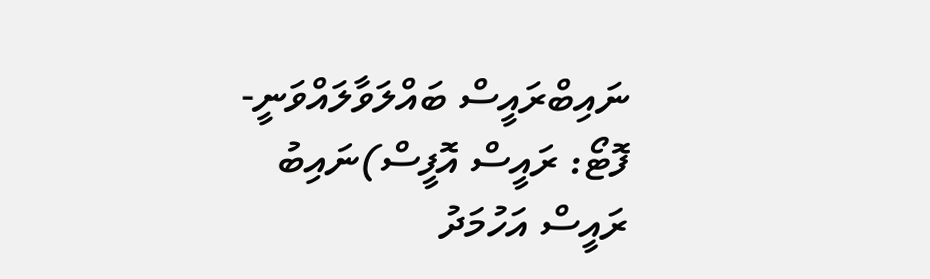ނައިބްރައީސް ބައްލަވާލައްވަނީ- ފޮޓޯ: ރައީސް އޮފީސް)ނައިބު ރައީސް އަހުމަދު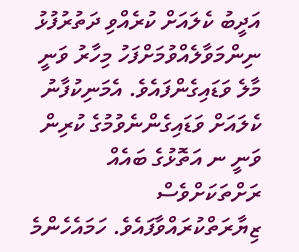އަދީބު ކެލައަށް ކުރެއްވި ދަތުރުފުޅު ނިންމަވާލެއްވުމަށްފަހު މިހާރު ވަނީ މާލެ ވަޑައިގެންފައެވެ. އެމަނިކުފާނު ކެލައަށް ވަޑައިގެންނެވުމުގެ ކުރިން ވަނީ ނ އަތޮޅުގެ ބައެއް ރަށްތަކަށްވެސް ޒިޔާރަތްކުރައްވާފައެވެ. ހަމައެހެންމެ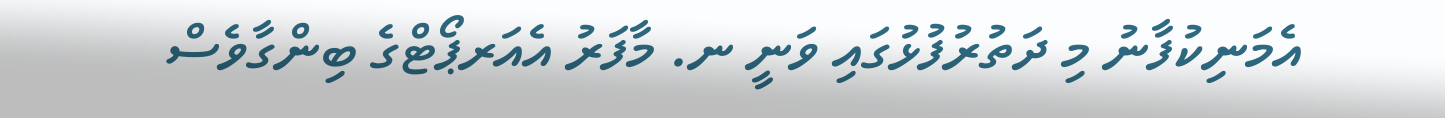އެމަނިކުފާނު މި ދަތުރުފުޅުގައި ވަނީ ނ. މާފަރު އެއަރޕޯޓްގެ ބިންގާވެސް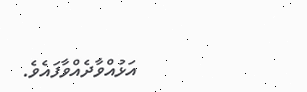އަޅުއްވާދެއްވާފައެވެ.